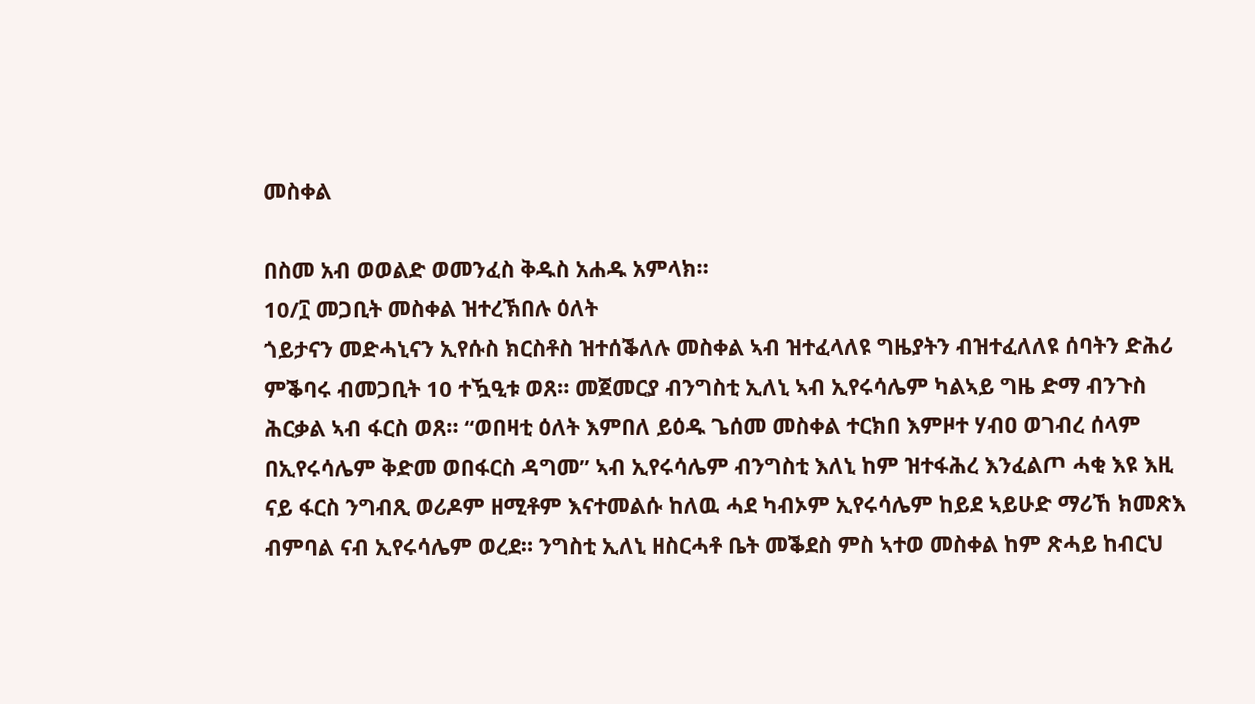መስቀል

በስመ አብ ወወልድ ወመንፈስ ቅዱስ አሐዱ አምላክ።
10/፲ መጋቢት መስቀል ዝተረኽበሉ ዕለት
ጎይታናን መድሓኒናን ኢየሱስ ክርስቶስ ዝተሰቕለሉ መስቀል ኣብ ዝተፈላለዩ ግዜያትን ብዝተፈለለዩ ሰባትን ድሕሪ ምቕባሩ ብመጋቢት 10 ተዃዒቱ ወጸ። መጀመርያ ብንግስቲ ኢለኒ ኣብ ኢየሩሳሌም ካልኣይ ግዜ ድማ ብንጉስ ሕርቃል ኣብ ፋርስ ወጸ። “ወበዛቲ ዕለት እምበለ ይዕዱ ጌሰመ መስቀል ተርክበ እምዞተ ሃብዐ ወገብረ ሰላም በኢየሩሳሌም ቅድመ ወበፋርስ ዳግመ” ኣብ ኢየሩሳሌም ብንግስቲ እለኒ ከም ዝተፋሕረ እንፈልጦ ሓቂ እዩ እዚ ናይ ፋርስ ንግብጺ ወሪዶም ዘሚቶም እናተመልሱ ከለዉ ሓደ ካብኦም ኢየሩሳሌም ከይደ ኣይሁድ ማሪኸ ክመጽእ ብምባል ናብ ኢየሩሳሌም ወረደ። ንግስቲ ኢለኒ ዘስርሓቶ ቤት መቕደስ ምስ ኣተወ መስቀል ከም ጽሓይ ከብርህ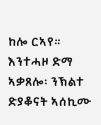ከሎ ርኣየ። እንተሓዞ ድማ ኣቃጸሎ፡ ንኽልተ ድያቆናት ኣሰኪሙ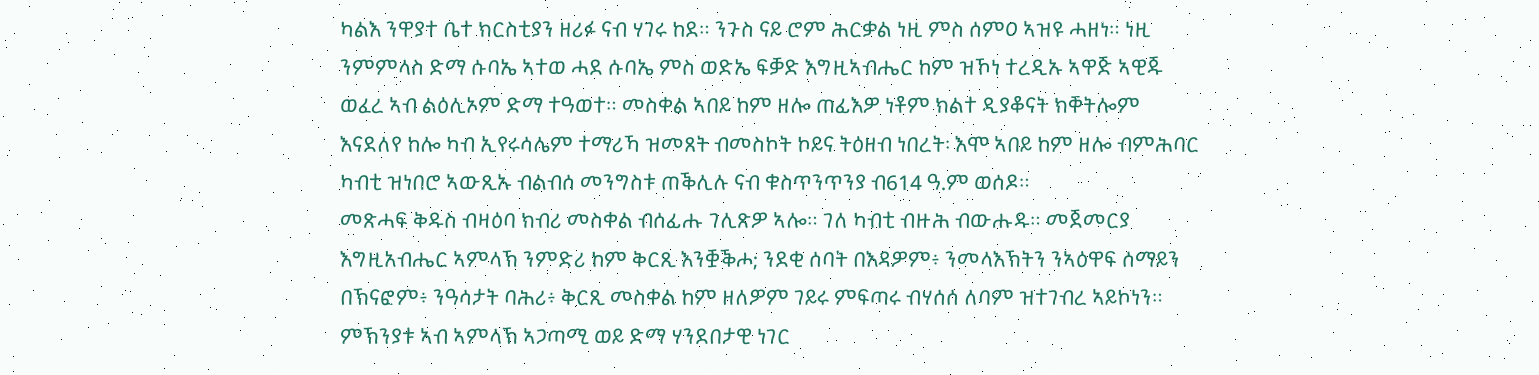ካልእ ንዋያተ ቤተ ክርስቲያን ዘሪፉ ናብ ሃገሩ ከደ። ንጉስ ናይ ሮም ሕርቃል ነዚ ምስ ሰምዐ ኣዝዩ ሓዘነ። ነዚ ንምምላስ ድማ ሱባኤ ኣተወ ሓደ ሱባኤ ምስ ወድኤ ፍቓድ እግዚኣብሔር ከም ዝኾነ ተረዲኡ ኣዋጅ ኣዊጁ ወፈረ ኣብ ልዕሊኦም ድማ ተዓወተ። መስቀል ኣበይ ከም ዘሎ ጠፊእዎ ነቶም ክልተ ዲያቆናት ክቐትሎም እናደለየ ከሎ ካብ ኢየሩሳሌም ተማሪኻ ዝመጸት ብመስኮት ኮይና ትዕዘብ ነበረት፡ እሞ ኣበይ ከም ዘሎ ብምሕባር ካብቲ ዝነበሮ ኣውጺኡ ብልብሰ መንግስቱ ጠቕሊሉ ናብ ቁስጥንጥንያ ብ614 ዓ.ም ወሰዶ።
መጽሓፍ ቅዱስ ብዛዕባ ክብሪ መስቀል ብሰፊሑ ገሊጽዎ ኣሎ። ገለ ካብቲ ብዙሕ ብውሑዱ። መጀመርያ እግዚአብሔር ኣምላኽ ንምድሪ ከም ቅርጺ እንቛቕሖ; ንደቂ ሰባት በእዳዎም፥ ንመላእኽትን ንኣዕዋፍ ሰማይን በኽናፎም፥ ንዓሳታት ባሕሪ፥ ቅርጺ መስቀል ከም ዘለዎም ገይሩ ምፍጣሩ ብሃሰሰ ለባም ዝተገብረ ኣይኮነን። ምኽንያቱ ኣብ ኣምላኽ ኣጋጣሚ ወይ ድማ ሃንደበታዊ ነገር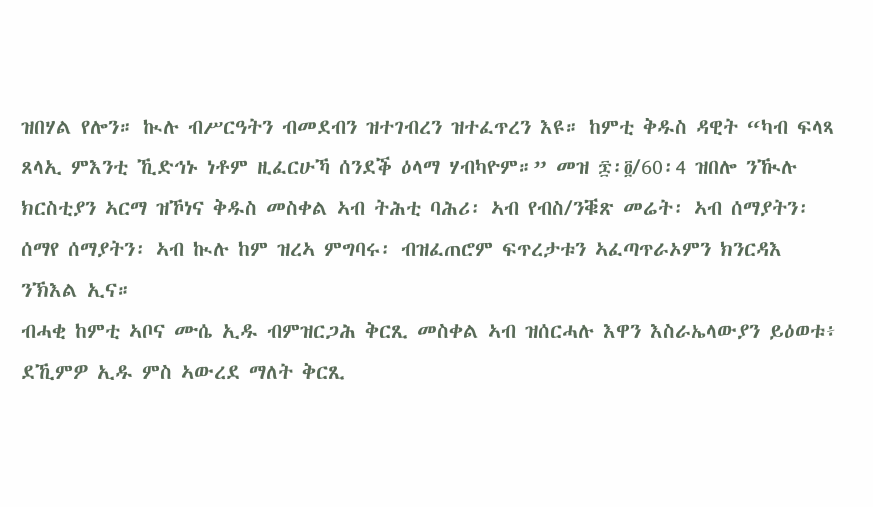ዝበሃል የሎን። ኲሉ ብሥርዓትን ብመደብን ዝተገብረን ዝተፈጥረን እዩ። ከምቲ ቅዱስ ዳዊት “ካብ ፍላጻ ጸላኢ ምእንቲ ኺድኅኑ ነቶም ዚፈርሁኻ ሰንደቕ ዕላማ ሃብካዮም።” መዝ ፷፡፬/60፡4 ዝበሎ ንዂሉ ክርስቲያን ኣርማ ዝኾነና ቅዱስ መስቀል ኣብ ትሕቲ ባሕሪ፡ ኣብ የብስ/ንቑጽ መሬት፡ ኣብ ሰማያትን፡ ሰማየ ሰማያትን፡ ኣብ ኲሉ ከም ዝረኣ ምግባሩ፡ ብዝፈጠሮም ፍጥረታቱን ኣፈጣጥራኦምን ክንርዳእ ንኽእል ኢና።
ብሓቂ ከምቲ ኣቦና ሙሴ ኢዱ ብምዝርጋሕ ቅርጺ መስቀል ኣብ ዝሰርሓሉ እዋን እስራኤላውያን ይዕወቱ፥ ደኺምዎ ኢዱ ምስ ኣውረደ ማለት ቅርጺ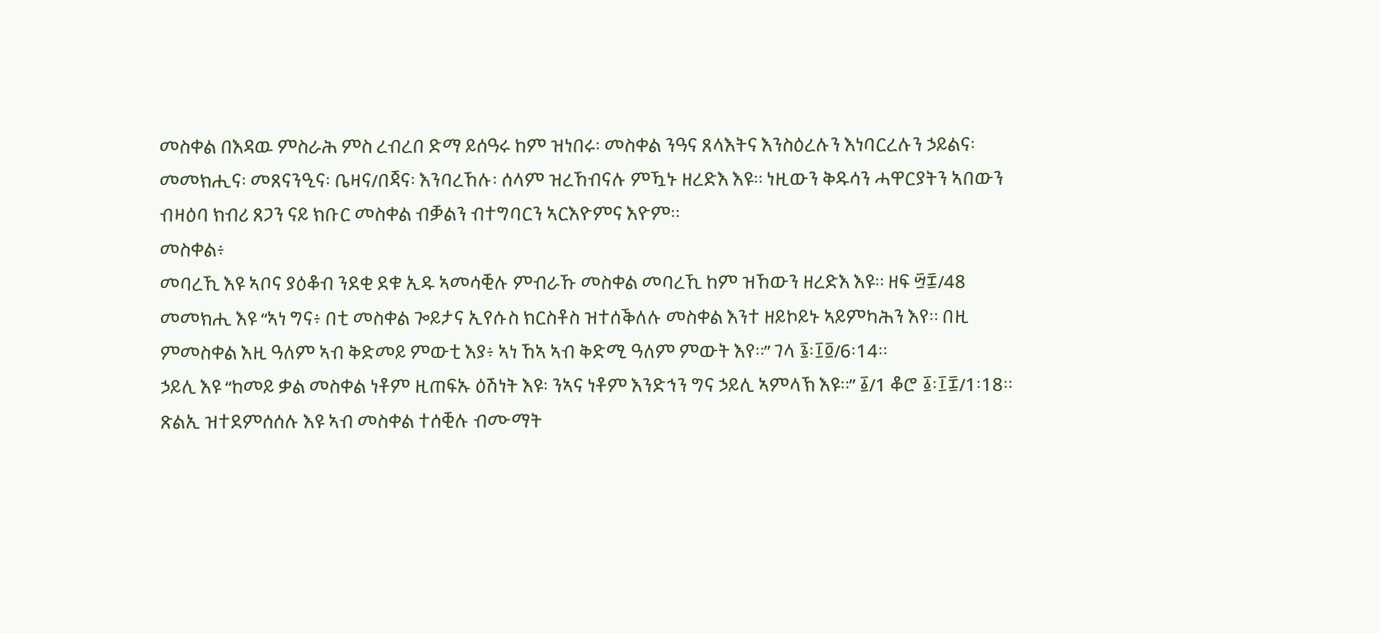መስቀል በእዳዉ ምስራሕ ምስ ረብረበ ድማ ይሰዓሩ ከም ዝነበሩ፡ መስቀል ንዓና ጸላእትና እንስዕረሉን እነባርረሉን ኃይልና፡ መመክሒና፡ መጸናንዒና፡ ቤዛና/በጃና፡ እንባረኸሉ፡ ሰላም ዝረኸብናሉ ምዃኑ ዘረድእ እዩ። ነዚውን ቅዱሳን ሓዋርያትን ኣበውን ብዛዕባ ክብሪ ጸጋን ናይ ክቡር መስቀል ብቓልን ብተግባርን ኣርእዮምና እዮም።
መስቀል፥
መባረኺ እዩ ኣቦና ያዕቆብ ንደቂ ደቁ ኢዱ ኣመሳቒሉ ምብራኹ መስቀል መባረኺ ከም ዝኸውን ዘረድእ እዩ። ዘፍ ፵፰/48
መመክሒ እዩ “ኣነ ግና፥ በቲ መስቀል ጐይታና ኢየሱስ ክርስቶስ ዝተሰቕለሉ መስቀል እንተ ዘይኮይኑ ኣይምካሕን እየ። በዚ ምመስቀል እዚ ዓለም ኣብ ቅድመይ ምውቲ እያ፥ ኣነ ኸኣ ኣብ ቅድሚ ዓለም ምውት እየ።” ገላ ፮፡፲፬/6፡14።
ኃይሊ እዩ “ከመይ ቃል መስቀል ነቶም ዚጠፍኡ ዕሽነት እዩ፡ ንኣና ነቶም እንድኅን ግና ኃይሊ ኣምላኽ እዩ።” ፩/1 ቆሮ ፩፡፲፰/1፡18።
ጽልኢ ዝተደምሰሰሉ እዩ ኣብ መስቀል ተሰቒሉ ብሙማት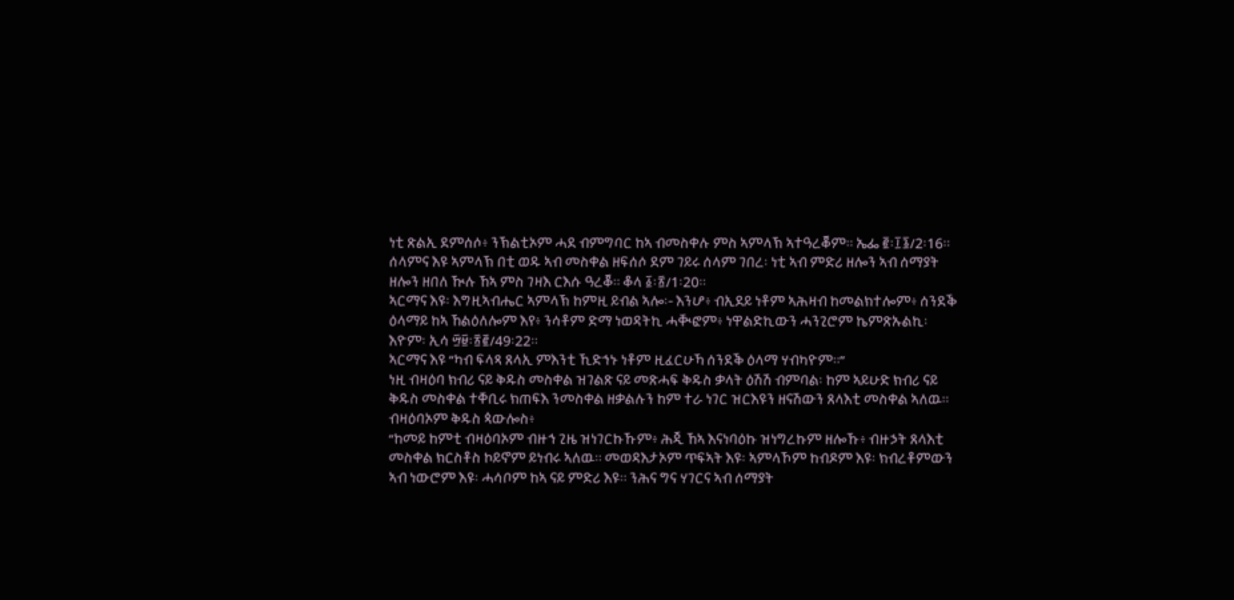ነቲ ጽልኢ ደምሰሶ፥ ንኽልቲኦም ሓደ ብምግባር ከኣ ብመስቀሉ ምስ ኣምላኽ ኣተዓረቖም። ኤፌ ፪፡፲፮/2፡16።
ሰላምና እዩ ኣምላኽ በቲ ወዱ ኣብ መስቀል ዘፍሰሶ ደም ገይሩ ሰላም ገበረ፡ ነቲ ኣብ ምድሪ ዘሎን ኣብ ሰማያት ዘሎን ዘበለ ዂሉ ኸኣ ምስ ገዛእ ርእሱ ዓረቖ። ቆላ ፩፡፳/1፡20።
ኣርማና እዩ፡ እግዚኣብሔር ኣምላኽ ከምዚ ይብል ኣሎ፡- እንሆ፥ ብኢደይ ነቶም ኣሕዛብ ከመልክተሎም፥ ሰንደቕ ዕላማይ ከኣ ኸልዕለሎም እየ፥ ንሳቶም ድማ ነወዳትኪ ሓቚፎም፥ ነዋልድኪውን ሓንጊሮም ኬምጽኡልኪ፡ እዮም፡ ኢሳ ፵፱፡፳፪/49፡22።
ኣርማና እዩ “ካብ ፍላጻ ጸላኢ ምእንቲ ኺድኅኑ ነቶም ዚፈርሁኻ ሰንደቕ ዕላማ ሃብካዮም።”
ነዚ ብዛዕባ ክብሪ ናይ ቅዱስ መስቀል ዝገልጽ ናይ መጽሓፍ ቅዱስ ቃላት ዕሽሽ ብምባል፡ ከም ኣይሁድ ክብሪ ናይ ቅዱስ መስቀል ተቐቢሩ ክጠፍእ ንመስቀል ዘቃልሉን ከም ተራ ነገር ዝርእዩን ዘናሽውን ጸላእቲ መስቀል ኣለዉ። ብዛዕባኦም ቅዱስ ጳውሎስ፥
“ከመይ ከምቲ ብዛዕባኦም ብዙኅ ጊዜ ዝነገርኩኹም፥ ሕጂ ኸኣ እናነባዕኩ ዝነግረኩም ዘሎኹ፥ ብዙኃት ጸላእቲ መስቀል ክርስቶስ ኮይኖም ይነብሩ ኣለዉ። መወዳእታኦም ጥፍኣት እዩ፡ ኣምላኾም ከብዶም እዩ፡ ክብረቶምውን ኣብ ነውሮም እዩ፡ ሓሳቦም ከኣ ናይ ምድሪ እዩ። ንሕና ግና ሃገርና ኣብ ሰማያት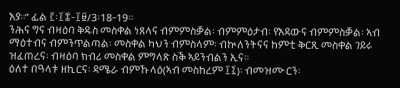እያ።” ፊል ፫፡፲፰-፲፱/3፡18-19።
ንሕና ግና ብዛዕባ ቅዱስ መስቀል ነጸላና ብምምስቓል፡ ብምምዕታብ፡ የእዳውና ብምምስቓል፡ ኣብ ማዕተብና ብምንጥልጣል፡ መስቀል ካህን ብምስላም፡ ብኲለንትናና ከምቲ ቅርጺ መስቀል ገይሩ ዝፈጠረና፡ ብዛዕባ ክብሪ መስቀል ምግላጽ ስቕ ኣይንብልን ኢና።
ዕለተ በዓላቱ ዘኪርና፡ ዳሜራ ብምኹላዕ(ኣብ መስከረም ፲፯)፡ ብመዝሙርን፡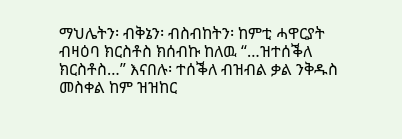ማህሌትን፡ ብቅኔን፡ ብስብከትን፡ ከምቲ ሓዋርያት ብዛዕባ ክርስቶስ ክሰብኩ ከለዉ “…ዝተሰቕለ ክርስቶስ…” እናበሉ፡ ተሰቕለ ብዝብል ቃል ንቅዱስ መስቀል ከም ዝዝከር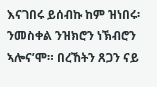እናገበሩ ይሰብኩ ከም ዝነበሩ፡ ንመስቀል ንዝክሮን ነኽብሮን ኣሎና’ሞ። በረኸትን ጸጋን ናይ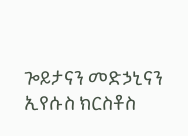ጐይታናን መድኃኒናን ኢየሱስ ክርስቶስ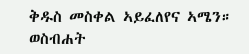ቅዱስ መስቀል ኣይፈለየና ኣሜን።
ወስብሐት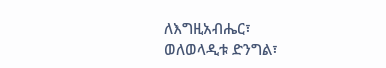ለእግዚአብሔር፣
ወለወላዲቱ ድንግል፣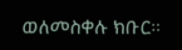ወለመስቀሉ ክቡር።